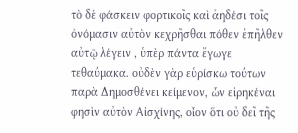τὸ δὲ φάσκειν φορτικοῖς καὶ ἀηδέσι τοῖς ὀνόμασιν αὐτὸν κεχρῆσθαι πόθεν ἐπῆλθεν αὐτῷ λέγειν , ὑπὲρ πάντα ἔγωγε τεθαύμακα. οὐδὲν γὰρ εὑρίσκω τούτων παρὰ Δημοσθένει κείμενον, ὧν εἰρηκέναι φησὶν αὐτὸν Αἰσχίνης, οἷον ὅτι οὐ δεῖ τῆς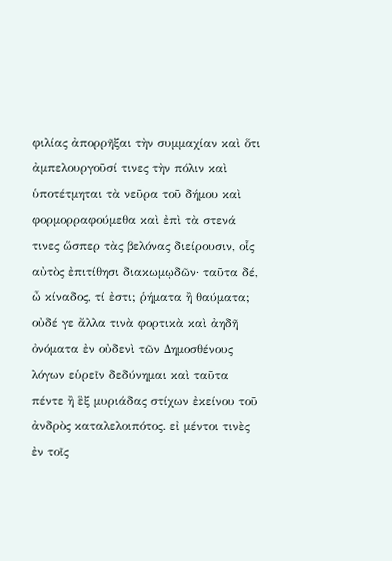φιλίας ἀπορρῆξαι τὴν συμμαχίαν καὶ ὅτι ἀμπελουργοῦσί τινες τὴν πόλιν καὶ ὑποτέτμηται τὰ νεῦρα τοῦ δήμου καὶ φορμορραφούμεθα καὶ ἐπὶ τὰ στενά τινες ὥσπερ τὰς βελόνας διείρουσιν, οἷς αὐτὸς ἐπιτίθησι διακωμῳδῶν· ταῦτα δέ, ὦ κίναδος, τί ἐστι; ῥήματα ἢ θαύματα; οὐδέ γε ἄλλα τινὰ φορτικὰ καὶ ἀηδῆ ὀνόματα ἐν οὐδενὶ τῶν Δημοσθένους λόγων εὑρεῖν δεδύνημαι καὶ ταῦτα πέντε ἢ ἓξ μυριάδας στίχων ἐκείνου τοῦ ἀνδρὸς καταλελοιπότος. εἰ μέντοι τινὲς ἐν τοῖς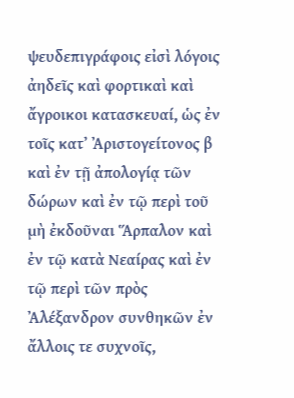ψευδεπιγράφοις εἰσὶ λόγοις ἀηδεῖς καὶ φορτικαὶ καὶ ἄγροικοι κατασκευαί, ὡς ἐν τοῖς κατʼ Ἀριστογείτονος β καὶ ἐν τῇ ἀπολογίᾳ τῶν δώρων καὶ ἐν τῷ περὶ τοῦ μὴ ἐκδοῦναι Ἅρπαλον καὶ ἐν τῷ κατὰ Νεαίρας καὶ ἐν τῷ περὶ τῶν πρὸς Ἀλέξανδρον συνθηκῶν ἐν ἄλλοις τε συχνοῖς,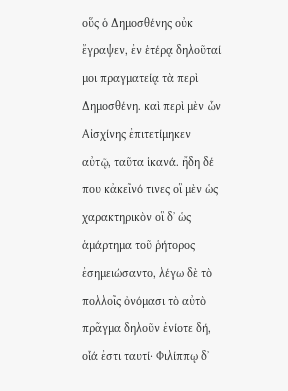οὕς ὁ Δημοσθένης οὐκ ἔγραψεν, ἐν ἑτέρᾳ δηλοῦταί μοι πραγματείᾳ τὰ περὶ Δημοσθένη. καὶ περὶ μὲν ὧν Αἰσχίνης ἐπιτετίμηκεν αὐτῷ, ταῦτα ἱκανά. ἤδη δέ που κἀκεῖνό τινες οἳ μὲν ὡς χαρακτηρικὸν οἳ δʼ ὡς ἁμάρτημα τοῦ ῥήτορος ἐσημειώσαντο, λέγω δὲ τὸ πολλοῖς ὀνόμασι τὸ αὐτὸ πρᾶγμα δηλοῦν ἐνίοτε δή, οἷά ἐστι ταυτί· Φιλίππῳ δʼ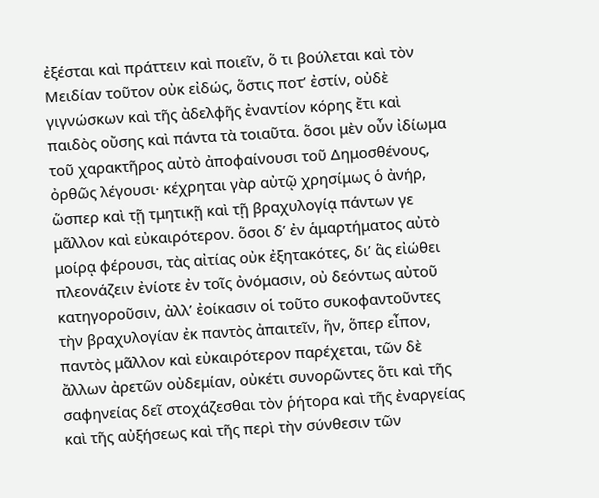ἐξέσται καὶ πράττειν καὶ ποιεῖν, ὅ τι βούλεται καὶ τὸν Μειδίαν τοῦτον οὐκ εἰδώς, ὅστις ποτʼ ἐστίν, οὐδὲ γιγνώσκων καὶ τῆς ἀδελφῆς ἐναντίον κόρης ἔτι καὶ παιδὸς οὔσης καὶ πάντα τὰ τοιαῦτα. ὅσοι μὲν οὖν ἰδίωμα τοῦ χαρακτῆρος αὐτὸ ἀποφαίνουσι τοῦ Δημοσθένους, ὀρθῶς λέγουσι· κέχρηται γὰρ αὐτῷ χρησίμως ὁ ἀνήρ, ὥσπερ καὶ τῇ τμητικῇ καὶ τῇ βραχυλογίᾳ πάντων γε μᾶλλον καὶ εὐκαιρότερον. ὅσοι δʼ ἐν ἁμαρτήματος αὐτὸ μοίρᾳ φέρουσι, τὰς αἰτίας οὐκ ἐξητακότες, διʼ ἃς εἰώθει πλεονάζειν ἐνίοτε ἐν τοῖς ὀνόμασιν, οὐ δεόντως αὐτοῦ κατηγοροῦσιν, ἀλλʼ ἐοίκασιν οἱ τοῦτο συκοφαντοῦντες τὴν βραχυλογίαν ἐκ παντὸς ἀπαιτεῖν, ἥν, ὅπερ εἶπον, παντὸς μᾶλλον καὶ εὐκαιρότερον παρέχεται, τῶν δὲ ἄλλων ἀρετῶν οὐδεμίαν, οὐκέτι συνορῶντες ὅτι καὶ τῆς σαφηνείας δεῖ στοχάζεσθαι τὸν ῥήτορα καὶ τῆς ἐναργείας καὶ τῆς αὐξήσεως καὶ τῆς περὶ τὴν σύνθεσιν τῶν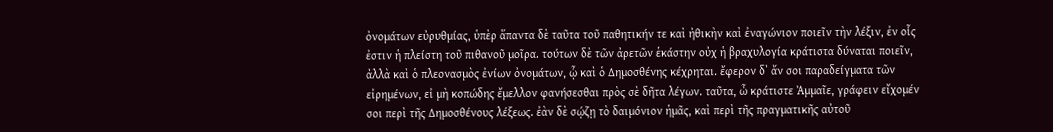ὀνομάτων εὐρυθμίας, ὑπὲρ ἅπαντα δὲ ταῦτα τοῦ παθητικήν τε καὶ ἠθικὴν καὶ ἐναγώνιον ποιεῖν τὴν λέξιν, ἐν οἷς ἐστιν ἡ πλείστη τοῦ πιθανοῦ μοῖρα. τούτων δὲ τῶν ἀρετῶν ἑκάστην οὐχ ἡ βραχυλογία κράτιστα δύναται ποιεῖν, ἀλλὰ καὶ ὁ πλεονασμὸς ἐνίων ὀνομάτων, ᾧ καὶ ὁ Δημοσθένης κέχρηται. ἔφερον δʼ ἄν σοι παραδείγματα τῶν εἰρημένων, εἰ μὴ κοπώδης ἔμελλον φανήσεσθαι πρὸς σὲ δῆτα λέγων. ταῦτα, ὦ κράτιστε Ἀμμαῖε, γράφειν εἴχομέν σοι περὶ τῆς Δημοσθένους λέξεως. ἐὰν δὲ σῴζῃ τὸ δαιμόνιον ἡμᾶς, καὶ περὶ τῆς πραγματικῆς αὐτοῦ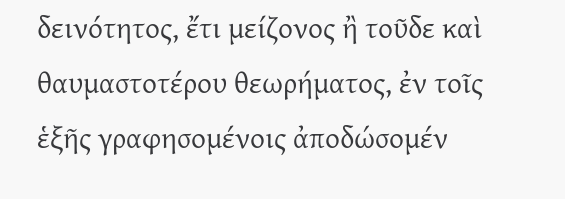δεινότητος, ἔτι μείζονος ἢ τοῦδε καὶ θαυμαστοτέρου θεωρήματος, ἐν τοῖς ἑξῆς γραφησομένοις ἀποδώσομέν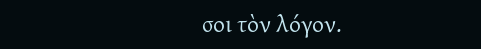σοι τὸν λόγον.